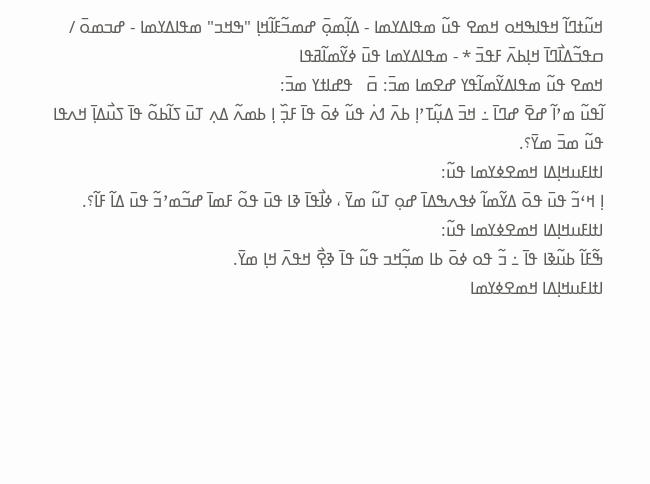ߞߎ߬ߙߣߊ߬ ߞߟߊߒߞߋ ߞߘߐ ߟߎ߬ ߘߟߊߡߌߘߊ - ߡߊ߲߬ߘߋ߲߫ ߝߘߏ߬ߓߊ߬ߞߊ߲ "ߒߞߏ" ߘߟߊߡߌߘߊ - ߝߏߘߋ߫ / ߛߟߏ߬ߡߊ߯ߣߊ߫ ߞߊ߲ߕߍ߫ ߓߟߏ߫ * - ߘߟߊߡߌߘߊ ߟߎ߫ ߦߌ߬ߘߊ߬ߥߟߊ
ߞߘߐ ߟߎ߬ ߘߟߊߡߌ߬ߘߊ߬ߟߌ ߝߐߘߊ ߘߏ߫: ߛ߫   ߟߝߊߙߌ ߘߏ߫:
ߊ߬ߟߎ߬ ߘߴߊ߬ ߝߐ߫ ߝߣߊ߫ ߸ ߞߏ߫ ߡߎ߲߬ߠߴߊ߲ ߕߍ߫ ߗߍ߭ ߟߎ߬ ߦߋ߫ ߟߊ߫ ߓߏ߲߰ ߊ߲ ߕߘߍ߬ ߡߍ߲ ߠߎ߫ ߖߊ߬ߕߋ߬ ߟߊ߫ ߖߎ߯ߡߊ߲߫ ߞߍߟߊ ߟߎ߬ ߘߏ߫ ߘߌ߫؟.
ߊߙߊߓߎߞߊ߲ߡߊ ߞߘߐߦߌߘߊ ߟߎ߬:
ߊ߲ ߞߵߏ߬ ߟߎ߫ ߟߋ߫ ߡߌ߬ߘߊ߬ ߦߟߍߒߡߊ߫ ߝߋ߲ ߠߎ߬ ߘߌ߫ ، ߦߊ߯ߟߊ߫ ߢߊ ߟߎ߫ ߟߋ߬ ߓߘߊ߫ ߝߏ߬ߘߴߏ߬ ߟߎ߫ ߡߊ߬ ߓߊ߬؟.
ߊߙߊߓߎߞߊ߲ߡߊ ߞߘߐߦߌߘߊ ߟߎ߬:
ߒ߬ߓߊ߬ ߕߎ߬ߢߊ ߟߊ߫ ߸ ߏ߬ ߟߋ ߦߋ߫ ߕߊ ߘߏ߲߬ߞߏ ߟߎ߬ ߟߊ߫ ߢߐ߲߯ ߞߟߍ߫ ߞߊ߲ ߘߌ߫.
ߊߙߊߓߎߞߊ߲ߡߊ ߞߘߐߦߌߘߊ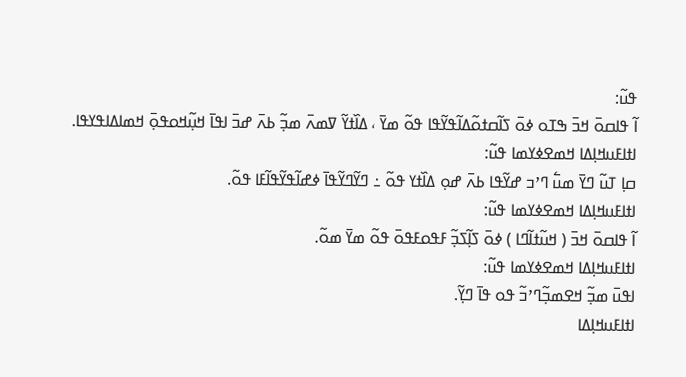ߟߎ߬:
ߊ߬ ߟߊߛߋ߫ ߞߏ߫ ߒߠߋ ߦߋ߫ ߖߊ߬ߛߙߋ߬ߡߊ߬ߟߌ߬ߟߊ ߟߋ߬ ߘߌ߫ ، ߡߊ߰ߙߌ߬ ߜߘߍ߫ ߘߏ߲߬ ߕߍ߫ ߝߏ߫ ߊߟߊ߫ ߞߎ߲߬ߞߋߟߋ߲߫ ߞߘߊߡߊߟߌߟߊ.
ߊߙߊߓߎߞߊ߲ߡߊ ߞߘߐߦߌߘߊ ߟߎ߬:
ߛߊ߲ ߠߎ߬ ߣߌ߫ ߘߎ߱ ߣߴߏ ߝߌ߬ߟߊ ߕߍ߫ ߝߋ߲ ߡߊ߰ߙߌ ߟߋ߬ ߸ ߣߌ߬ߣߌ߬ߟߊ߫ ߦߝߊ߬ߟߌ߬ߟߊ߬ߓߊ ߟߋ߬.
ߊߙߊߓߎߞߊ߲ߡߊ ߞߘߐߦߌߘߊ ߟߎ߬:
ߊ߬ ߟߊߛߋ߫ ߞߏ߫ ( ߞߎ߬ߙߊ߬ߣߊ ) ߦߋ߫ ߖߊ߲߬ߖߏ߲߬ ߓߟߋߓߟߋ߫ ߟߋ߬ ߘߌ߫ ߘߋ߬.
ߊߙߊߓߎߞߊ߲ߡߊ ߞߘߐߦߌߘߊ ߟߎ߬:
ߊߟߎ߫ ߘߏ߲߬ ߞߐߘߏ߲߬ߣߴߏ߬ ߟߋ ߟߊ߫ ߣߌ߲߬.
ߊߙߊߓߎߞߊ߲ߡߊ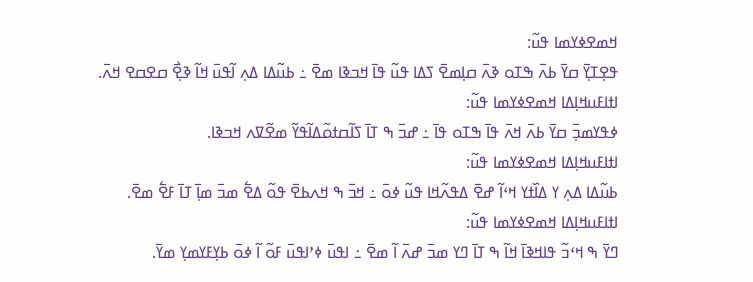ߞߘߐߦߌߘߊ ߟߎ߬:
ߟߐ߲ߠߌ߲߫ ߛߌ߫ ߕߍ߫ ߒߠߋ ߢߍ߫ ߛߊ߲ߘߐ߫ ߖߡߊ ߟߎ߬ ߟߊ߫ ߞߏߢߊ ߘߐ߫ ߸ ߕߎ߬ߡߊ ߡߍ߲ ߊ߬ߟߎ߫ ߞߊ߬ ߢߐ߲߯ ߛߐߛߐ ߞߍ߫.
ߊߙߊߓߎߞߊ߲ߡߊ ߞߘߐߦߌߘߊ ߟߎ߬:
ߦߟߌߘߏ߲߫ ߛߌ߫ ߕߍ߫ ߞߍ߫ ߟߊ߫ ߒߠߋ ߟߊ߫ ߸ ߝߏ߫ ߒ ߠߊ߫ ߖߊ߬ߛߙߋ߬ߡߊ߬ߟߌ߬ ߘߐ߬ߜߍ ߞߏߢߊ.
ߊߙߊߓߎߞߊ߲ߡߊ ߞߘߐߦߌߘߊ ߟߎ߬:
ߕߎ߬ߡߊ ߡߍ߲ ߌ ߡߊ߰ߙߌ ߞߵߊ߬ ߝߐ߫ ߡߟߍ߬ߞߊ ߟߎ߬ ߦߋ߫ ߸ ߞߏ߫ ߒ ߞߍߕߐ߫ ߟߋ߬ ߡߐ߱ ߘߏ߫ ߘߊ߲߫ ߠߊ߫ ߓߐ߱ ߘߐ߫.
ߊߙߊߓߎߞߊ߲ߡߊ ߞߘߐߦߌߘߊ ߟߎ߬:
ߣߌ߫ ߒ ߞߵߏ߬ ߟߊߞߢߊ߫ ߞߊ߬ ߒ ߠߊ߫ ߣߌ ߘߏ߫ ߝߍ߫ ߊ߬ ߘߐ߫ ߸ ߊߟߎ߫ ߦߴߊߟߎ߫ ߓߋ߬ ߊ߬ ߦߋ߫ ߕߌ߲ߓߌߘߌ߲ ߘߌ߫.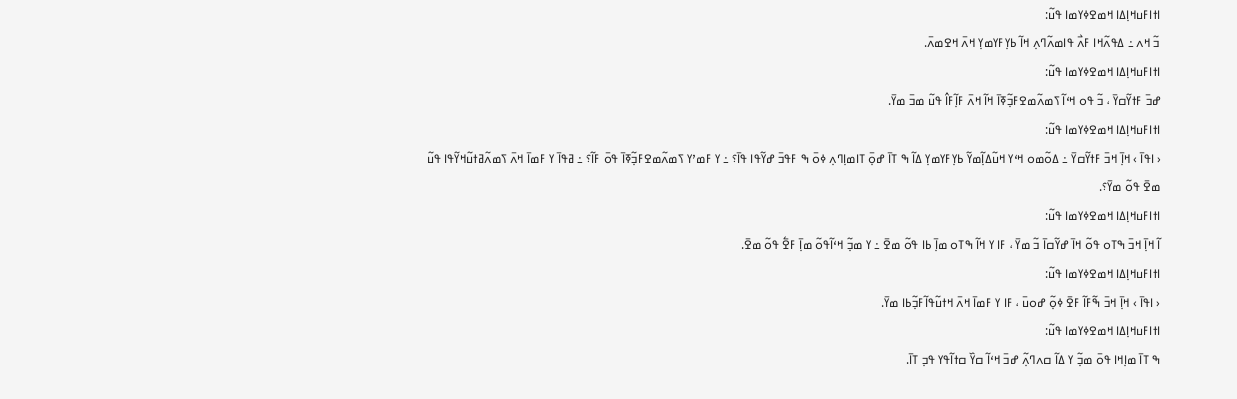ߊߙߊߓߎߞߊ߲ߡߊ ߞߘߐߦߌߘߊ ߟߎ߬:
ߏ߬ ߞߍ ߸ ߡߟߍ߬ߞߊ ߓߍ߯ ߟߊߘߍ߬ߣߍ߲ ߞߊ߬ ߕߌ߲ߓߌߘߌ߲ ߞߍ߫ ߞߐߘߍ߫.
ߊߙߊߓߎߞߊ߲ߡߊ ߞߘߐߦߌߘߊ ߟߎ߬:
ߝߏ߫ ߓߙߌ߬ߛߌ߫ ، ߏ߬ ߟߋ ߞߵߊ߬ ߖߘߍ߬ߘߐߓߏ߲߬ߧߊ߫ ߞߊ߬ ߞߍ߫ ߓߊ߲߬ߓߊ߮ ߟߎ߬ ߘߏ߫ ߘߌ߫.
ߊߙߊߓߎߞߊ߲ߡߊ ߞߘߐߦߌߘߊ ߟߎ߬:
‹ ߊߟߊ߫ › ߞߊ߲߫ ߞߏ߫ ߓߙߌ߬ߛߌ߫ ߸ ߡߋ߬ߘߋ ߞߵߌ ߞߎ߬ߡߊ߲߬ߘߌ߬ ߕߌ߲ߓߌߘߌ߲ ߡߊ߬ ߒ ߠߊ߫ ߝߋ߲߫ ߠߊߘߊ߲ߣߍ߲ ߦߋ߫ ߒ ߓߟߏ߫ ߝߌ߬ߟߊ ߟߊ߫؟ ߸ ߌ ߓߘߴߌ ߖߘߍ߬ߘߐߓߏ߲߬ߧߊ߫ ߟߋ߫ ߓߊ߬؟ ߸ ߥߟߊ߫ ߌ ߓߘߊ߫ ߞߍ߫ ߖߘߍ߬ߥߙߎ߬ߞߌ߬ߟߊ ߟߎ߬ ߘߐ߫ ߟߋ߬ ߘߌ߫؟.
ߊߙߊߓߎߞߊ߲ߡߊ ߞߘߐߦߌߘߊ ߟߎ߬:
ߊ߬ ߞߊ߲߫ ߞߏ߫ ߒߠߋ ߟߋ߬ ߞߊ߫ ߝߌ߬ߛߊ߫ ߏ߬ ߘߌ߫ ، ߓߊ ߌ ߞߊ߬ ߒߠߋ ߘߊ߲߫ ߕߊ ߟߋ߬ ߘߐ߫ ߸ ߌ ߘߏ߲߬ ߞߵߊ߬ߟߋ߬ ߘߊ߲߫ ߓߐ߱ ߟߋ߬ ߘߐ߫.
ߊߙߊߓߎߞߊ߲ߡߊ ߞߘߐߦߌߘߊ ߟߎ߬:
‹ ߊߟߊ߫ › ߞߊ߲߫ ߞߏ߫ ߒ߬ߓߊ߬ ߓߐ߫ ߦߋ߲߬ ߝߋߎ߫ ، ߓߊ ߌ ߓߘߊ߫ ߞߍ߫ ߞߙߎ߬ߟߊ߬ߓߏ߲߬ߕߊ ߘߌ߫.
ߊߙߊߓߎߞߊ߲ߡߊ ߞߘߐߦߌߘߊ ߟߎ߬:
ߒ ߠߊ߫ ߘߊ߲ߞߊ ߟߋ߫ ߘߏ߲߬ ߌ ߡߊ߬ ߛߍߣߍ߲߬ ߝߏ߫ ߞߵߊ߬ ߛߌ߰ ߛߙߊ߬ߟߌ ߟߏ߲ ߠߊ߫.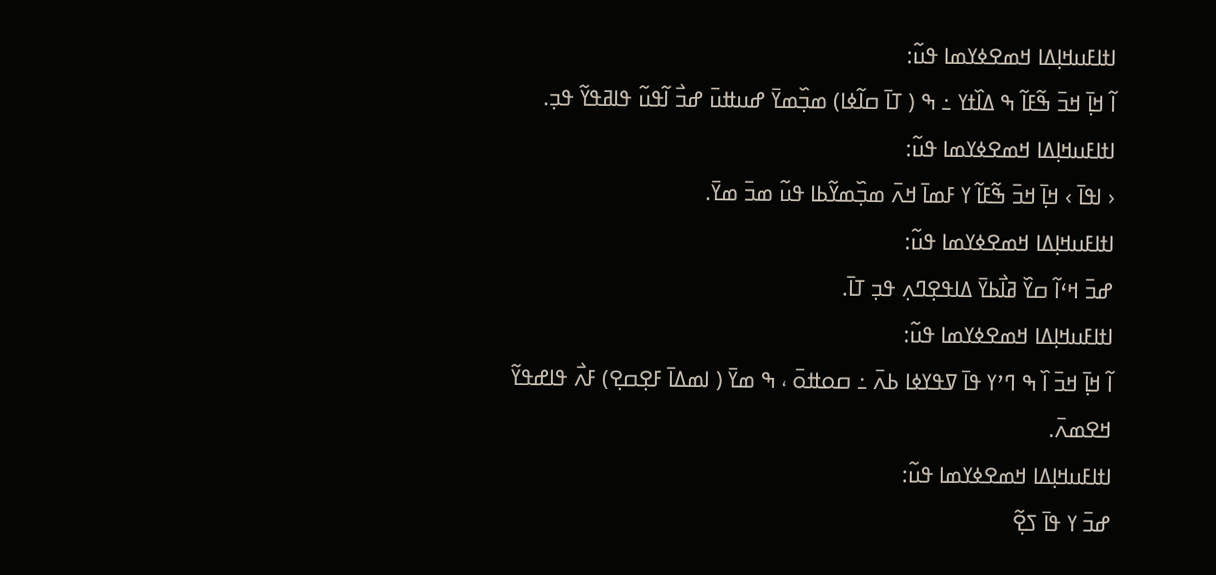ߊߙߊߓߎߞߊ߲ߡߊ ߞߘߐߦߌߘߊ ߟߎ߬:
ߊ߬ ߞߊ߲߫ ߞߏ߫ ߒ߬ߓߊ߬ ߒ ߡߊ߰ߙߌ ߸ ߒ ( ߠߊ߫ ߛߊ߬ߦߊ) ߘߏ߲߰ߘߌ߫ ߝߎߚߎ߫ ߝߏ߯ ߊ߬ߟߎ߬ ߟߊߥߟߌ߬ ߟߏ߲.
ߊߙߊߓߎߞߊ߲ߡߊ ߞߘߐߦߌߘߊ ߟߎ߬:
‹ ߊߟߊ߫ › ߞߊ߲߫ ߞߏ߫ ߒ߬ߓߊ߬ ߌ ߓߘߊ߫ ߞߍ߫ ߘߏ߲߰ߘߌ߬ߕߊ ߟߎ߬ ߘߏ߫ ߘߌ߫.
ߊߙߊߓߎߞߊ߲ߡߊ ߞߘߐߦߌߘߊ ߟߎ߬:
ߝߏ߫ ߞߵߊ߬ ߛߌ߰ ߥߊ߯ߕߌ߫ ߡߊߟߐ߲ߣߍ߲ ߟߏ߲ ߠߊ߫.
ߊߙߊߓߎߞߊ߲ߡߊ ߞߘߐߦߌߘߊ ߟߎ߬:
ߊ߬ ߞߊ߲߫ ߞߏ߫ ߊ߰ ߒ ߣߴߌ ߟߊ߫ ߜߟߌߦߊ ߕߍ߫ ߸ ߛߋߚߋ߫ ، ߒ ߘߌ߫ ( ߊߘߡߊ߫ ߓߐ߲ߛߐ߲) ߓߍ߯ ߟߊߝߟߌ߬ ߞߐߘߍ߫.
ߊߙߊߓߎߞߊ߲ߡߊ ߞߘߐߦߌߘߊ ߟߎ߬:
ߝߏ߫ ߌ ߟߊ߫ ߖߐ߲߬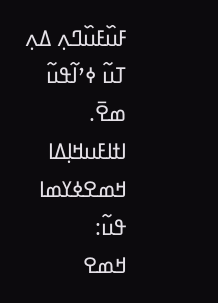ߓߎ߰ߓߎ߰ߣߍ߲ ߡߍ߲ ߠߎ߬ ߦߴߊ߬ߟߎ߬ ߘߐ߫.
ߊߙߊߓߎߞߊ߲ߡߊ ߞߘߐߦߌߘߊ ߟߎ߬:
ߞߘߐ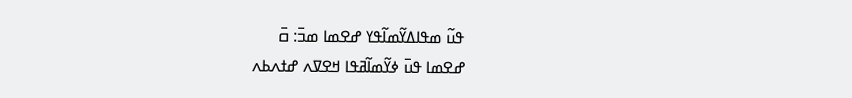ߟߎ߬ ߘߟߊߡߌ߬ߘߊ߬ߟߌ ߝߐߘߊ ߘߏ߫: ߛ߫
ߝߐߘߊ ߟߎ߫ ߦߌ߬ߘߊ߬ߥߟߊ ߞߐߜߍ ߝߙߍߕߍ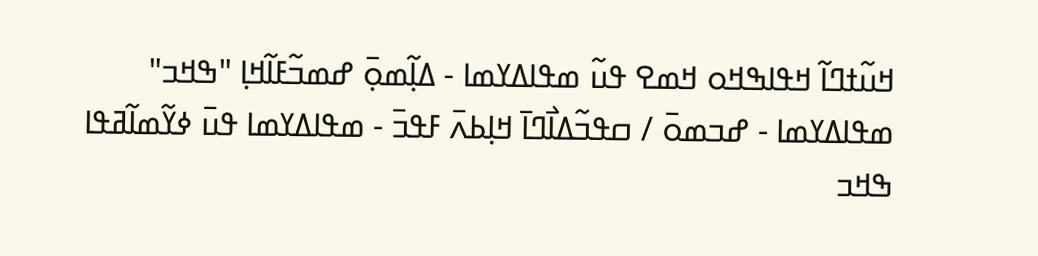ߞߎ߬ߙߣߊ߬ ߞߟߊߒߞߋ ߞߘߐ ߟߎ߬ ߘߟߊߡߌߘߊ - ߡߊ߲߬ߘߋ߲߫ ߝߘߏ߬ߓߊ߬ߞߊ߲ "ߒߞߏ" ߘߟߊߡߌߘߊ - ߝߏߘߋ߫ / ߛߟߏ߬ߡߊ߯ߣߊ߫ ߞߊ߲ߕߍ߫ ߓߟߏ߫ - ߘߟߊߡߌߘߊ ߟߎ߫ ߦߌ߬ߘߊ߬ߥߟߊ
ߒߞߏ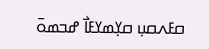ߛߓߍߛߎ߲ ߛߌ߲ߘߌߓߊ߯ ߝߏߘߋ߫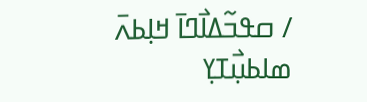/ ߛߟߏ߬ߡߊ߯ߣߊ߫ ߞߊ߲ߕߍ߫
ߘߊߕߎ߲߯ߠߌ߲